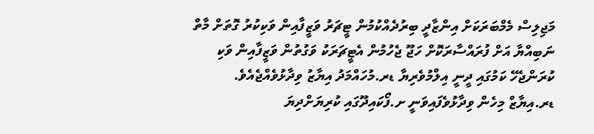މަޖިލިސް މެމްބަރަކަށް އިންޒާދީ ބިރުދެއްކުމުން ޓީޗަރު ވަޒީފާއިން ވަކިކުރު ގޮތަށް މާތް ނަބިއްޔާ އަށް ފުރައްސާރަކޮށް ހަޖޫ ޖެހުމުން އެޓީޗަރަކު ވަގުތުން ވަޒީފާއިން ވަކި ކުރަންޖެހޭ ކަމުގައި ދީނީ އިލްމުވެރިޔާ ޑރ.މުހައްމަދު އިޔާޒު ވިދާޅުވެއްޖެއެވެ.
ޑރ.އިޔާޒް މިހެން ވިދާޅުވެފައިވަނީ ށ.ފޯކައިދޫގައި ކުރިޔަށްދިޔަ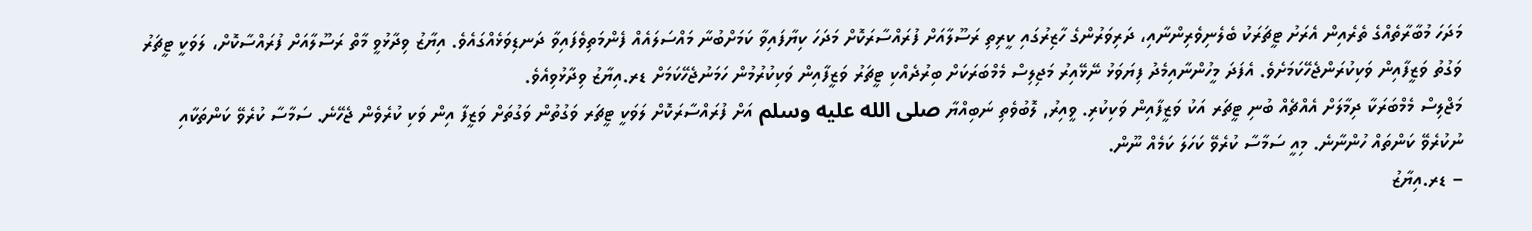މަދަހަ މުބާރާތެއްގެ ތެރެއިން އެރަށު ޓީޗަރަކު ބެލެނިވެރިންނާއި، ދަރިވަރުންގެ ހާޒިރުގައި ކީރިތި ރަސޫލާއަށް ފުރައްސާރަކޮށް މަދަހަ ކިޔާފައިވާ ކަމަށްބުނާ މައްސަލައެއް ފެންމަތިވެފައިވާ ދަނޑިވަޅެއްގައެވެ. އިޔާޒު ވިދާޅުވީ މާތް ރަސޫލާއަށް ފުރައްސާކޮށް، ލަވަކީ ޓީޗަރު ވަގުތު ވަޒީފާއިން ވަކިކުރަންޖެހޭކަމަށެވެ. އެފަދަ މީހުންނާއިމެދު ފިޔަވަޅު ނޭޅޭއިރު މަޖިލިސް މެމްބަރަކަށް ބިރުދެއްކި ޓީޗަރު ވަޒީފާއިން ވަކިކުރުމުން ހަމަނުޖެހޭކަމަށް ޑރ.އިޔާޒު ވިދާޅުވިއެވެ.
މަޖްލިސް މެމްބަރަކާ ދިމާލަށް އެއްޗެއް ބުނި ޓީޗަރ އަކު ވަޒީފާއިން ވަކިކުރި. ވީއިރު, ލޮބުވެތި ނަބިއްޔާ صلى الله عليه وسلم އަށް ފުރައްސާރަކޮށް ލަވަކީ ޓީޗަރ ވަގުތުން ވަގުތަށް ވަޒީފާ އިން ވަކި ކުރެވެން ޖެހޭނެ. ސަމާސާ ކުރެވޭ ކަންތަކާއި ނުކުރެވޭ ކަންތައް ހުންނާނެ. މިއީ ސަމާސާ ކުރެވޭ ކަހަލަ ކަމެއް ނޫން.
– ޑރ.އިޔާޒު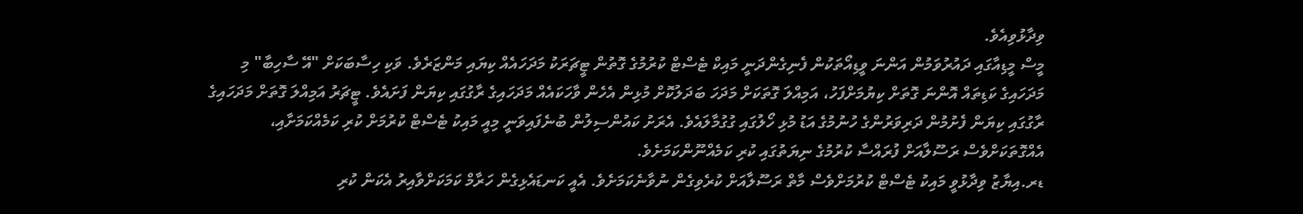ވިދާޅުވިއެވެ.
މީސް މީޑިއާގައި ދައުރުވަމުން އަންނަ ވީޑިއޯތަކުން ފެނިގެންދަނީ މައިކް ޓެސްޓް ކުރުމުގެ ގޮތުން ޓީޗަރަކު މަދަހައެއް ކިޔައި މަންޒަރެވެ. ވަކި ހިސާބަކަށް "އޭ ސާހިބާ" މި މަދަހައިގެ ކަޑިތައް އޮންނަ ގޮތަށް ކިޔުމަށްފަހު، އަމިއްލަ ގޮތަކަށް މަދަހަ ބަދަލުކޮށް މުޅިން އެހެން ވާހަކައެއް މަދަހައިގެ ރާގުގައި ކިޔަން ފަށައެވެ. ޓީޗަރު އަމިއްލަ ގޮތަށް މަދަހައިގެ ރާގުގައި ކިޔަން ފެށުމުން ދަރިވަރުންގެ ހުނުމުގެ އަޑު މުޅި ހޯލުގައި ގުގުމާލައެވެ. އެރަށު ކައުންސިލުން ބުނެފައިވަނީ މިއީ މައިކު ޓެސްޓް ކުރުމަށް ކުރި ކަމެއްކަމަށާއި، އެއްގޮތަކަށްވެސް ރަސޫލާއަށް ފުރައްސާ ކުރުމުގެ ނިޔަތުގައި ކުރި ކަމެއްނޫންކަމަށެވެ.
ޑރ.އިޔާޒު ވިދާޅުވީ މައިކު ޓެސްޓް ކުރުމަށްވެސް މާތް ރަސޫލާއަށް ކުރެވިގެން ނުވާނެކަމަށެވެ. އެއީ ކަނޑައެޅިގެން ހަރާމް ކަމަކަށްވާއިރު އެކަން ކުރި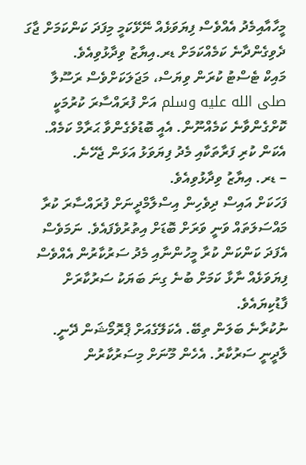މީހާއާއިމެދު އެއްވެސް ފިޔަވަޅެއް ނޭޅޭކަމީ މިފަދަ ކަންކަމަށް ޖާގަ ދެވިގެންދާނެ ކަމެއްކަމަށް ޑރ.އިޔާޒު ވިދާޅުވިއެވެ.
މައިކް ޓެސްޓު ކުރަން ވިޔަސް، މަޖަލަކަށްވެސް ރަސޫލާ صلى الله عليه وسلم އަށް ފުރައްސާރަ ކުރުމަކީ ކޮށްގެންވާނެ ކަމެއްނޫން. އެއީ ބޮޑުވެގެންވާ ޙަރާމް ކަމެއް. އެކަން ކުރި ފަރާތަކާއި މެދު ފިޔަވަޅު އަޅަން ޖެހޭނެ.
– ޑރ. އިޔާޒު ވިދާޅުވިއެވެ.
ފަހަކަށް އައިސް ދިވެހިން އިސްލާމްދީނަށް ފުރައްސާރަ ކުރާ މައްސަލަތައް ވަނީ ވަރަށް ބޮޑަށް އިތުރުވެފައެވެ. ނަމަވެސް އެފަދަ ކަންކަން ކުރާ މީހުންނާއި މެދު ސަރުކާރުން އެއްވެސް ފިޔަވަޅެއް ނާޅާ ކަމަށް ބުނެ ގިނަ ބަޔަކު ސަރުކާރަށް ފާޑުކިޔައެވެ.
ނުކުރާނެ ބަލަން ތިބޭ. އެކަލޭގެއަށް ޕްރޮމޯޝަން ދޭނީ. ލާދީނީ ސަރުކާރު. އެހެން މޫނަށް މިސަރުކާރުން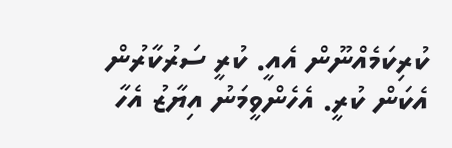ކުރިކަމެއްނޫން އެއީ. ކުރީ ސަރުކާރުން އެކަން ކުރީ. އެހެންވީމަނު އިޔާޒު އެހާ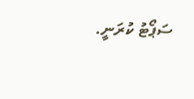ސަޕޯޓު ކުރަނީ.